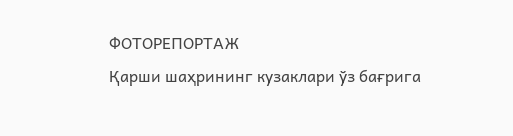ФОТОРЕПОРТАЖ
Қарши шаҳрининг кузаклари ўз бағрига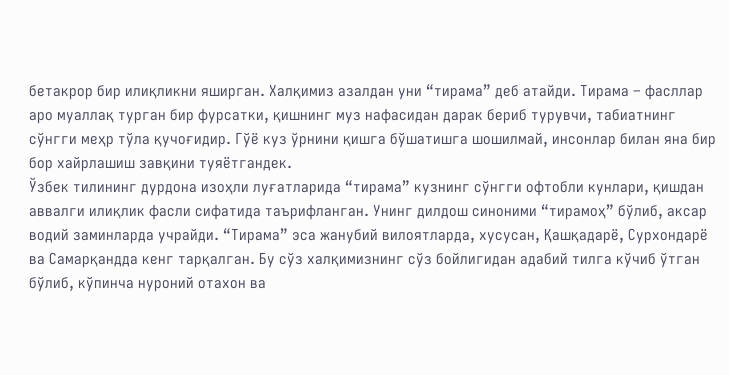бетакрор бир илиқликни яширган. Халқимиз азалдан уни “тирама” деб атайди. Тирама – фасллар аро муаллақ турган бир фурсатки, қишнинг муз нафасидан дарак бериб турувчи, табиатнинг сўнгги меҳр тўла қучоғидир. Гўё куз ўрнини қишга бўшатишга шошилмай, инсонлар билан яна бир бор хайрлашиш завқини туяётгандек.
Ўзбек тилининг дурдона изоҳли луғатларида “тирама” кузнинг сўнгги офтобли кунлари, қишдан аввалги илиқлик фасли сифатида таърифланган. Унинг дилдош синоними “тирамоҳ” бўлиб, аксар водий заминларда учрайди. “Тирама” эса жанубий вилоятларда, хусусан, Қашқадарё, Сурхондарё ва Самарқандда кенг тарқалган. Бу сўз халқимизнинг сўз бойлигидан адабий тилга кўчиб ўтган бўлиб, кўпинча нуроний отахон ва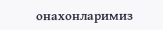онахонларимиз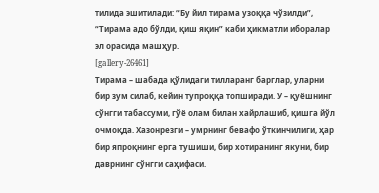тилида эшитилади: “Бу йил тирама узоққа чўзилди”, “Тирама адо бўлди, қиш яқин” каби ҳикматли иборалар эл орасида машҳур.
[gallery-26461]
Тирама – шабада қўлидаги тилларанг барглар, уларни бир зум силаб, кейин тупроққа топширади. У – қуёшнинг сўнгги табассуми, гўё олам билан хайрлашиб, қишга йўл очмоқда. Хазонрезги – умрнинг бевафо ўткинчилиги, ҳар бир япроқнинг ерга тушиши, бир хотиранинг якуни, бир даврнинг сўнгги саҳифаси.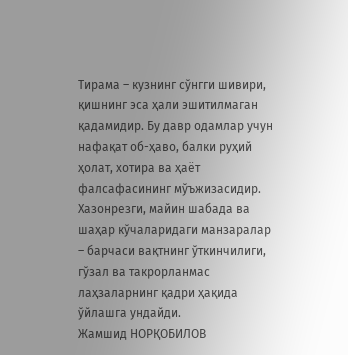Тирама – кузнинг сўнгги шивири, қишнинг эса ҳали эшитилмаган қадамидир. Бу давр одамлар учун нафақат об-ҳаво, балки руҳий ҳолат, хотира ва ҳаёт фалсафасининг мўъжизасидир. Хазонрезги, майин шабада ва шаҳар кўчаларидаги манзаралар – барчаси вақтнинг ўткинчилиги, гўзал ва такрорланмас лаҳзаларнинг қадри ҳақида ўйлашга ундайди.
Жамшид НОРҚОБИЛОВ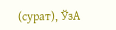(сурат), ЎзА